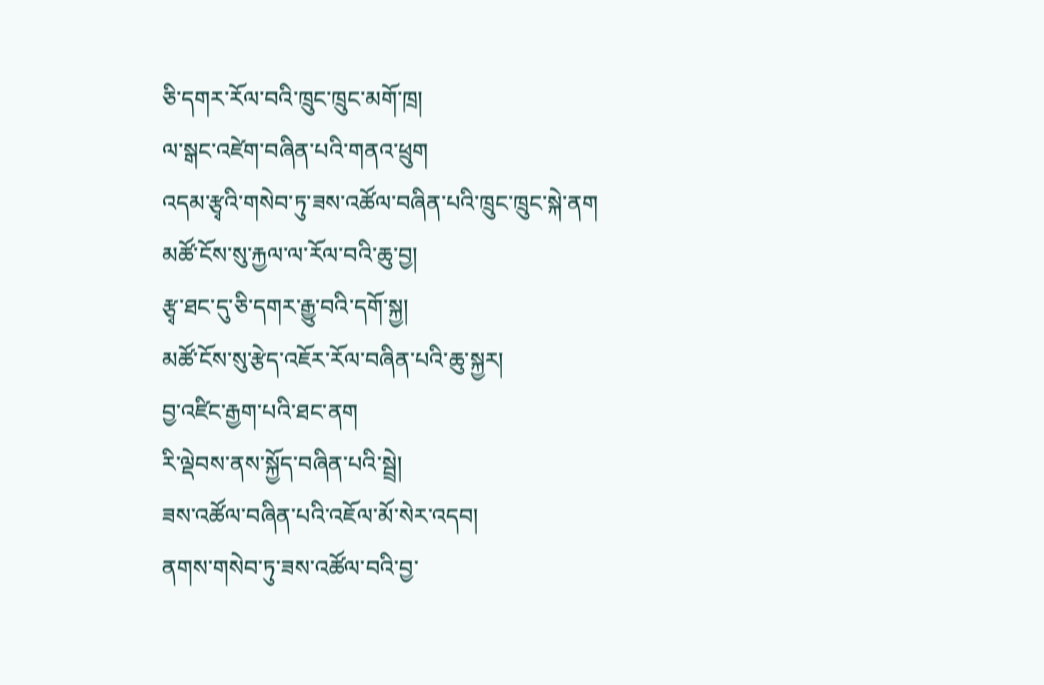ཅི་དགར་རོལ་བའི་ཁྲུང་ཁྲུང་མགོ་ཁྲ།
ལ་སྒང་འཛེག་བཞིན་པའི་གནའ་ཕྲུག
འདམ་རྩྭའི་གསེབ་ཏུ་ཟས་འཚོལ་བཞིན་པའི་ཁྲུང་ཁྲུང་སྐེ་ནག
མཚོ་ངོས་སུ་རྐྱལ་ལ་རོལ་བའི་ཆུ་བྱ།
རྩྭ་ཐང་དུ་ཅི་དགར་རྒྱུ་བའི་དགོ་སྐྱ།
མཚོ་ངོས་སུ་རྩེད་འཇོར་རོལ་བཞིན་པའི་ཆུ་སྐྱར།
བྱ་འཛིང་རྒྱག་པའི་ཐང་ནག
རི་ལྡེབས་ནས་སྐྱོད་བཞིན་པའི་སྦྲེ།
ཟས་འཚོལ་བཞིན་པའི་འཇོལ་མོ་སེར་འདབ།
ནགས་གསེབ་ཏུ་ཟས་འཚོལ་བའི་བྱ་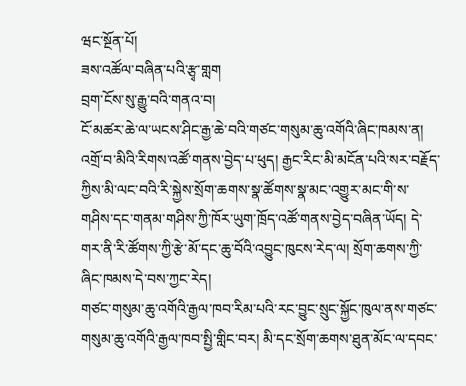ཝང་སྔོན་པོ།
ཟས་འཚོལ་བཞིན་པའི་རྩྭ་གླག
བྲག་ངོས་སུ་རྒྱུ་བའི་གནའ་བ།
ངོ་མཚར་ཆེ་ལ་ཡངས་ཤིང་རྒྱ་ཆེ་བའི་གཙང་གསུམ་ཆུ་འགོའི་ཞིང་ཁམས་ན། འགྲོ་བ་མིའི་རིགས་འཚོ་གནས་བྱེད་པ་ཕུད། རྒྱང་རིང་མི་མངོན་པའི་སར་བརྗོད་ཀྱིས་མི་ལང་བའི་རི་སྐྱེས་སྲོག་ཆགས་སྣ་ཚོགས་སྣ་མང་འགྱུར་མང་གི་ས་གཤིས་དང་གནམ་གཤིས་ཀྱི་ཁོར་ཡུག་ཁྲོད་འཚོ་གནས་བྱེད་བཞིན་ཡོད། དེ་གར་ནི་རི་ཚོགས་ཀྱི་རྩེ་མོ་དང་ཆུ་བོའི་འབྱུང་ཁུངས་རེད་ལ། སྲོག་ཆགས་ཀྱི་ཞིང་ཁམས་དེ་བས་ཀྱང་རེད།
གཙང་གསུམ་ཆུ་འགོའི་རྒྱལ་ཁབ་རིམ་པའི་རང་བྱུང་སྲུང་སྐྱོང་ཁུལ་ནས་གཙང་གསུམ་ཆུ་འགོའི་རྒྱལ་ཁབ་སྤྱི་གླིང་བར། མི་དང་སྲོག་ཆགས་ཐུན་མོང་ལ་དབང་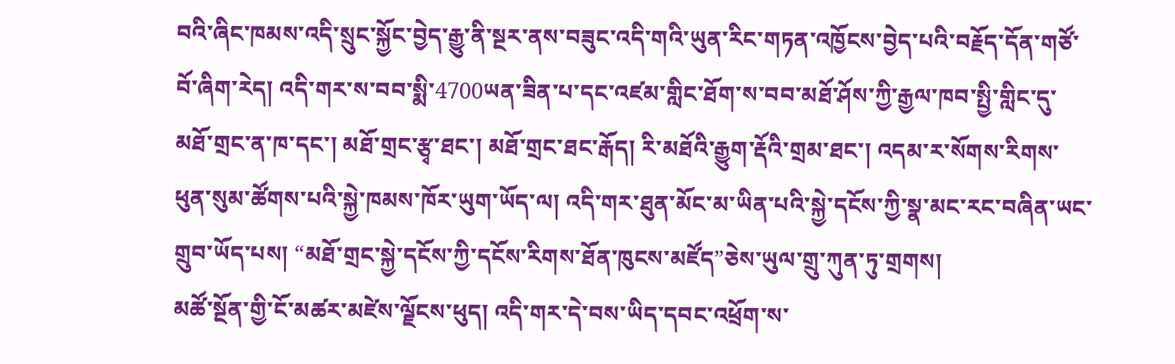བའི་ཞིང་ཁམས་འདི་སྲུང་སྐྱོང་བྱེད་རྒྱུ་ནི་སྔར་ནས་བཟུང་འདི་གའི་ཡུན་རིང་གཏན་འཁྱོངས་བྱེད་པའི་བརྗོད་དོན་གཙོ་བོ་ཞིག་རེད། འདི་གར་ས་བབ་སྨི་4700ཡན་ཟིན་པ་དང་འཛམ་གླིང་ཐོག་ས་བབ་མཐོ་ཤོས་ཀྱི་རྒྱལ་ཁབ་སྤྱི་གླིང་དུ་མཐོ་གྲང་ན་ཁ་དང་། མཐོ་གྲང་རྩྭ་ཐང་། མཐོ་གྲང་ཐང་རྒོད། རི་མཐོའི་རྒྱུག་རྡོའི་གྲམ་ཐང་། འདམ་ར་སོགས་རིགས་ཕུན་སུམ་ཚོགས་པའི་སྐྱེ་ཁམས་ཁོར་ཡུག་ཡོད་ལ། འདི་གར་ཐུན་མོང་མ་ཡིན་པའི་སྐྱེ་དངོས་ཀྱི་སྣ་མང་རང་བཞིན་ཡང་གྲུབ་ཡོད་པས། “མཐོ་གྲང་སྐྱེ་དངོས་ཀྱི་དངོས་རིགས་ཐོན་ཁུངས་མཛོད”ཅེས་ཡུལ་གྲུ་ཀུན་ཏུ་གྲགས།
མཚོ་སྔོན་གྱི་ངོ་མཚར་མཛེས་ལྗོངས་ཕུད། འདི་གར་དེ་བས་ཡིད་དབང་འཕྲོག་ས་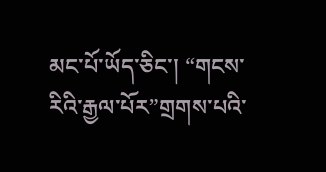མང་པོ་ཡོད་ཅིང་། “གངས་རིའི་རྒྱལ་པོར”གྲགས་པའི་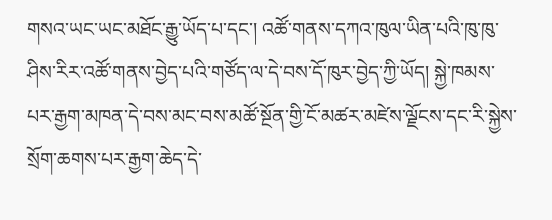གསའ་ཡང་ཡང་མཐོང་རྒྱུ་ཡོད་པ་དང་། འཚོ་གནས་དཀའ་ཁུལ་ཡིན་པའི་ཁུ་ཁུ་ཤིས་རིར་འཚོ་གནས་བྱེད་པའི་གཙོད་ལ་དེ་བས་དོ་ཁུར་བྱེད་ཀྱི་ཡོད། སྐྱེ་ཁམས་པར་རྒྱག་མཁན་དེ་བས་མང་བས་མཚོ་སྔོན་གྱི་ངོ་མཚར་མཛེས་ལྗོངས་དང་རི་སྐྱེས་སྲོག་ཆགས་པར་རྒྱག་ཆེད་དེ་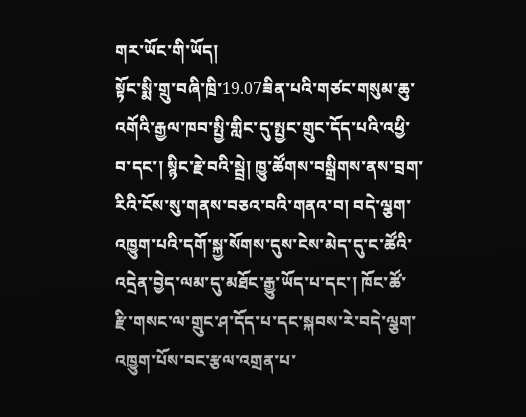གར་ཡོང་གི་ཡོད།
སྟོང་སྨི་གྲུ་བཞི་ཁྲི་19.07ཟིན་པའི་གཙང་གསུམ་ཆུ་འགོའི་རྒྱལ་ཁབ་སྤྱི་གླིང་དུ་སྤྱང་གྲུང་དོད་པའི་འཕྱི་བ་དང་། སྙིང་རྗེ་བའི་སྦྲེ། ཁྱུ་ཚོགས་བསྒྲིགས་ནས་བྲག་རིའི་ངོས་སུ་གནས་བཅའ་བའི་གནའ་བ། བདེ་ལྕག་འཁྱུག་པའི་དགོ་སྐྱ་སོགས་དུས་ངེས་མེད་དུ་ང་ཚོའི་འདྲེན་བྱེད་ལམ་དུ་མཐོང་རྒྱུ་ཡོད་པ་དང་། ཁོང་ཚོ་རྫི་གསང་ལ་གྲུང་ཤ་དོད་པ་དང་སྐབས་རེ་བདེ་ལྕག་འཁྱུག་པོས་བང་རྩལ་འགྲན་པ་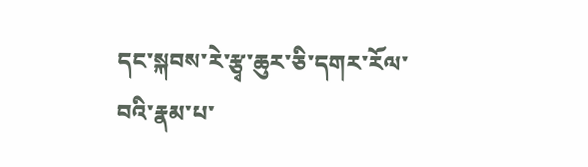དང་སྐབས་རེ་རྩྭ་ཆུར་ཅི་དགར་རོལ་བའི་རྣམ་པ་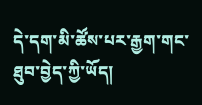དེ་དག་མི་ཚོས་པར་རྒྱག་གང་ཐུབ་བྱེད་ཀྱི་ཡོད།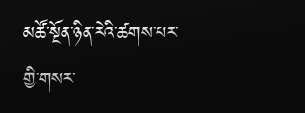མཚོ་སྔོན་ཉིན་རེའི་ཚགས་པར་གྱི་གསར་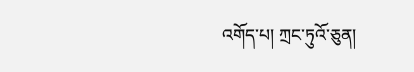འགོད་པ། ཀྲང་ཏུའོ་ཅུན།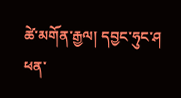ཚེ་མགོན་རྒྱལ། དབྱང་ཧུང་ཤ ཕན་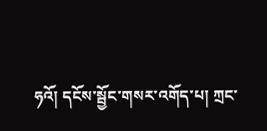ཧའོ། དངོས་སྦྱོང་གསར་འགོད་པ། ཀྲང་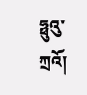ཧྥུའུ་ཀྲའོ།